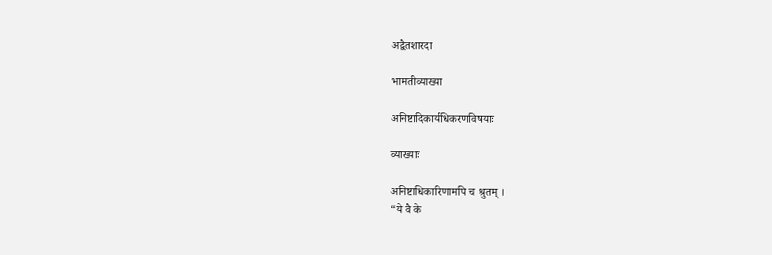अद्वैतशारदा

भामतीव्याख्या

अनिष्टादिकार्यधिकरणविषयाः

व्याख्याः

अनिष्टाधिकारिणामपि च श्रुतम् ।
“ये वै के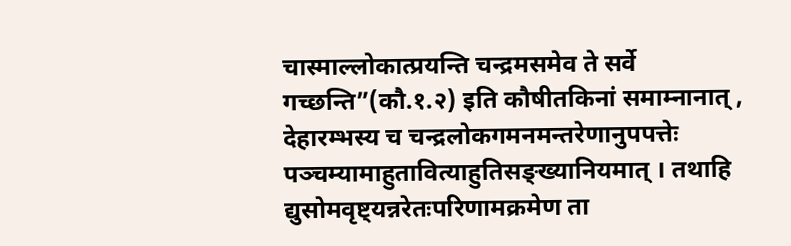चास्माल्लोकात्प्रयन्ति चन्द्रमसमेव ते सर्वे गच्छन्ति”(कौ.१.२) इति कौषीतकिनां समाम्नानात् , देहारम्भस्य च चन्द्रलोकगमनमन्तरेणानुपपत्तेः पञ्चम्यामाहुतावित्याहुतिसङ्ख्यानियमात् । तथाहि द्युसोमवृष्ट्यन्नरेतःपरिणामक्रमेण ता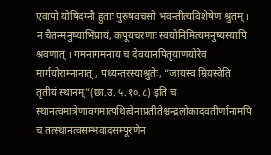एवापो योषिदग्नौ हुताः पुरुषवचसो भवन्तीत्यविशेषेण श्रुतम् । न चैतन्मनुष्याभिप्रायं, कपूयचरणाः स्वयोनिमित्यमनुष्यस्यापि श्रवणात् । गमनागमनाय च देवयानपितृयाणयोरेव मार्गयोराम्नानात् , पथ्यन्तरस्याश्रुतेः, “जायस्व म्रियस्वेति तृतीयं स्थानम्”(छा.उ. ५.१०.८) इति च स्थानत्वमात्रेणावगमात्पथित्वेनाप्रतीतेश्चन्द्रलोकादवतीर्णानामपि च तत्स्थानत्वसम्भवादसम्पूरणेन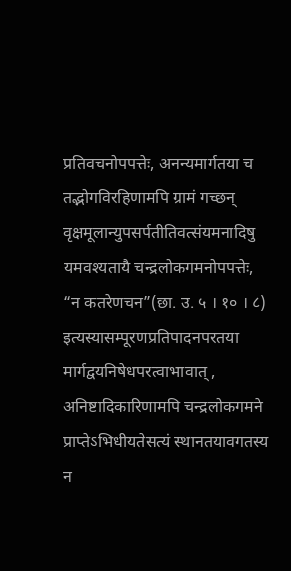प्रतिवचनोपपत्तेः, अनन्यमार्गतया च तद्भोगविरहिणामपि ग्रामं गच्छन् वृक्षमूलान्युपसर्पतीतिवत्संयमनादिषु यमवश्यतायै चन्द्रलोकगमनोपपत्तेः, “न कतरेणचन”(छा. उ. ५ । १० । ८) इत्यस्यासम्पूरणप्रतिपादनपरतया मार्गद्वयनिषेधपरत्वाभावात् , अनिष्टादिकारिणामपि चन्द्रलोकगमने प्राप्तेऽभिधीयतेसत्यं स्थानतयावगतस्य न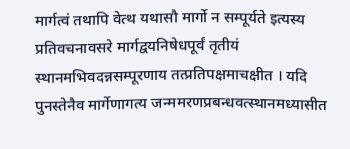मार्गत्वं तथापि वेत्थ यथासौ मार्गो न सम्पूर्यते इत्यस्य प्रतिवचनावसरे मार्गद्वयनिषेधपूर्वं तृतीयं स्थानमभिवदन्नसम्पूरणाय तत्प्रतिपक्षमाचक्षीत । यदि पुनस्तेनैव मार्गेणागत्य जन्ममरणप्रबन्धवत्स्थानमध्यासीत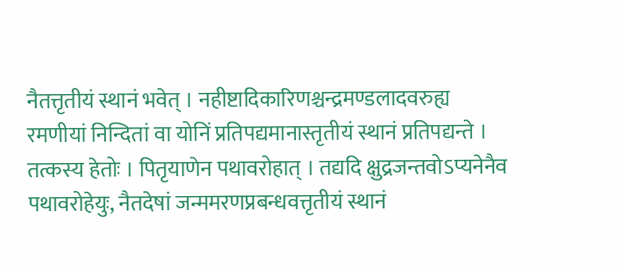नैतत्तृतीयं स्थानं भवेत् । नहीष्टादिकारिणश्चन्द्रमण्डलादवरुह्य रमणीयां निन्दितां वा योनिं प्रतिपद्यमानास्तृतीयं स्थानं प्रतिपद्यन्ते । तत्कस्य हेतोः । पितृयाणेन पथावरोहात् । तद्यदि क्षुद्रजन्तवोऽप्यनेनैव पथावरोहेयुः, नैतदेषां जन्ममरणप्रबन्धवत्तृतीयं स्थानं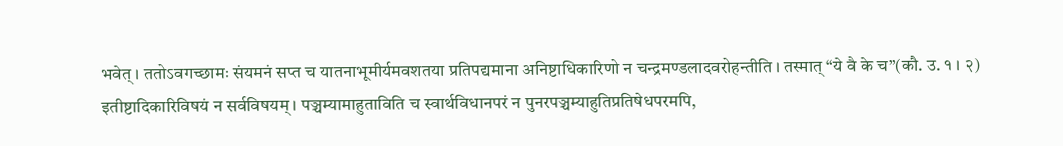भवेत् । ततोऽवगच्छामः संयमनं सप्त च यातनाभूमीर्यमवशतया प्रतिपद्यमाना अनिष्टाधिकारिणो न चन्द्रमण्डलादवरोहन्तीति । तस्मात् “ये वै के च”(कौ. उ. १ । २) इतीष्टादिकारिविषयं न सर्वविषयम् । पञ्चम्यामाहुताविति च स्वार्थविधानपरं न पुनरपञ्चम्याहुतिप्रतिषेधपरमपि,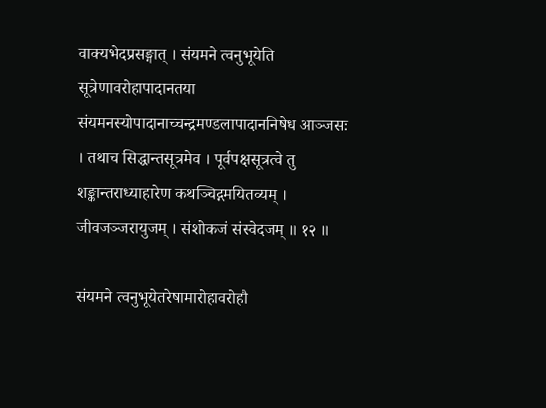वाक्यभेदप्रसङ्गात् । संयमने त्वनुभूयेति सूत्रेणावरोहापादानतया संयमनस्योपादानाच्चन्द्रमण्डलापादाननिषेध आञ्जसः । तथाच सिद्धान्तसूत्रमेव । पूर्वपक्षसूत्रत्वे तु शङ्कान्तराध्याहारेण कथञ्चिद्गमयितव्यम् । जीवजञ्जरायुजम् । संशोकजं संस्वेदजम् ॥ १२ ॥

संयमने त्वनुभूयेतरेषामारोहावरोहौ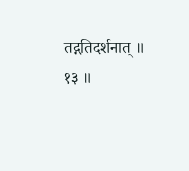तद्गतिदर्शनात् ॥ १३ ॥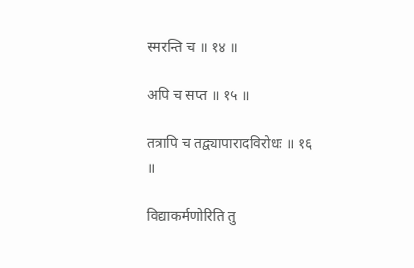स्मरन्ति च ॥ १४ ॥

अपि च सप्त ॥ १५ ॥

तत्रापि च तद्व्यापारादविरोधः ॥ १६ ॥

विद्याकर्मणोरिति तु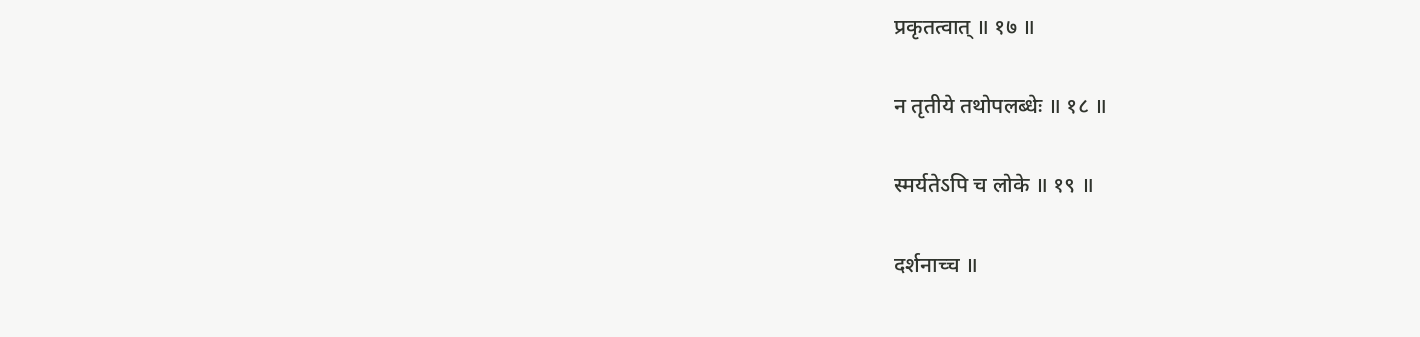प्रकृतत्वात् ॥ १७ ॥

न तृतीये तथोपलब्धेः ॥ १८ ॥

स्मर्यतेऽपि च लोके ॥ १९ ॥

दर्शनाच्च ॥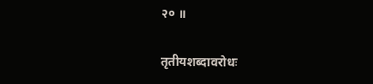२० ॥

तृतीयशब्दावरोधः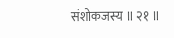संशोकजस्य ॥ २१ ॥